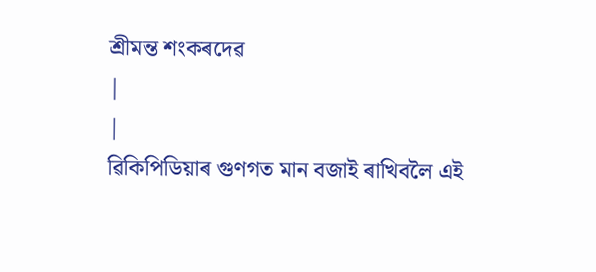শ্ৰীমন্ত শংকৰদেৱ
|
|
ৱিকিপিডিয়াৰ গুণগত মান বজাই ৰাখিবলৈ এই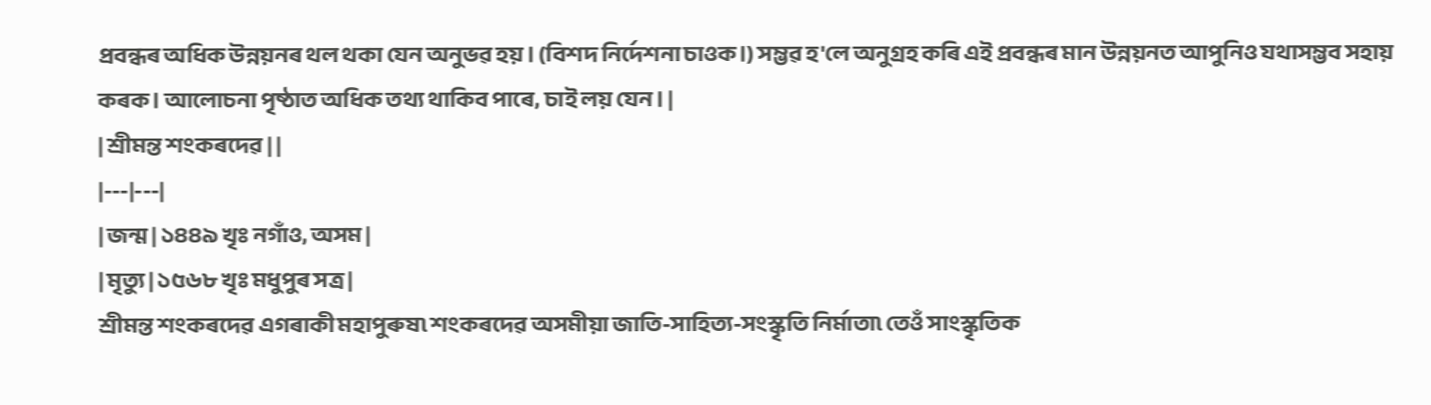প্ৰবন্ধৰ অধিক উন্নয়নৰ থল থকা যেন অনুভৱ হয়। (বিশদ নিৰ্দেশনা চাওক।) সম্ভৱ হ'লে অনুগ্ৰহ কৰি এই প্ৰবন্ধৰ মান উন্নয়নত আপুনিও যথাসম্ভব সহায় কৰক। আলোচনা পৃষ্ঠাত অধিক তথ্য থাকিব পাৰে, চাই লয় যেন। |
| শ্ৰীমন্ত শংকৰদেৱ | |
|---|---|
| জন্ম | ১৪৪৯ খৃঃ নগাঁও, অসম |
| মৃত্যু | ১৫৬৮ খৃঃ মধুপুৰ সত্ৰ |
শ্ৰীমন্ত শংকৰদেৱ এগৰাকী মহাপুৰুষ৷ শংকৰদেৱ অসমীয়া জাতি-সাহিত্য-সংস্কৃতি নিৰ্মাতা৷ তেওঁ সাংস্কৃতিক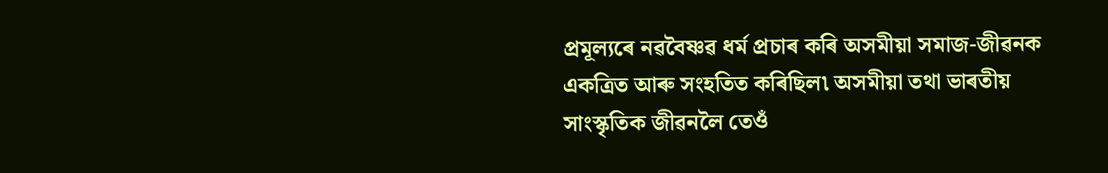প্ৰমূল্যৰে নৱবৈষ্ণৱ ধৰ্ম প্ৰচাৰ কৰি অসমীয়া সমাজ-জীৱনক একত্ৰিত আৰু সংহতিত কৰিছিল৷ অসমীয়া তথা ভাৰতীয় সাংস্কৃতিক জীৱনলৈ তেওঁ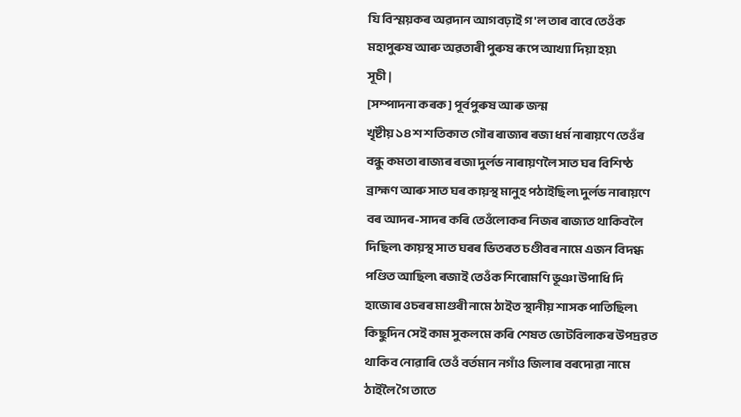যি বিস্ময়কৰ অৱদান আগবঢ়াই গ'ল তাৰ বাবে তেওঁক মহাপুৰুষ আৰু অৱতাৰী পুৰুষ ৰূপে আখ্যা দিয়া হয়৷
সূচী |
[সম্পাদনা কৰক] পূৰ্বপুৰুষ আৰু জন্ম
খৃষ্টীয় ১৪ শ শতিকাত গৌৰ ৰাজ্যৰ ৰজা ধৰ্ম নাৰায়ণে তেওঁৰ বন্ধু কমতা ৰাজ্যৰ ৰজা দুৰ্লভ নাৰায়ণলৈ সাত ঘৰ বিশিষ্ঠ ব্ৰাহ্মণ আৰু সাত ঘৰ কায়স্থ মানুহ পঠাইছিল৷ দুৰ্লভ নাৰায়ণে বৰ আদৰ-সাদৰ কৰি তেওঁলোকৰ নিজৰ ৰাজ্যত থাকিবলৈ দিছিল৷ কায়স্থ সাত ঘৰৰ ভিতৰত চণ্ডীবৰ নামে এজন বিদগ্ধ পণ্ডিত আছিল৷ ৰজাই তেওঁক শিৰোমণি ভূঞা উপাধি দি হাজোৰ ওচৰৰ মাগুৰী নামে ঠাইত স্থানীয় শাসক পাতিছিল৷ কিছুদিন সেই কাম সুকলমে কৰি শেষত ভোটবিলাকৰ উপদ্ৰৱত থাকিব নোৱাৰি তেওঁ বৰ্তমান নগাঁও জিলাৰ বৰদোৱা নামে ঠাইলৈ গৈ তাতে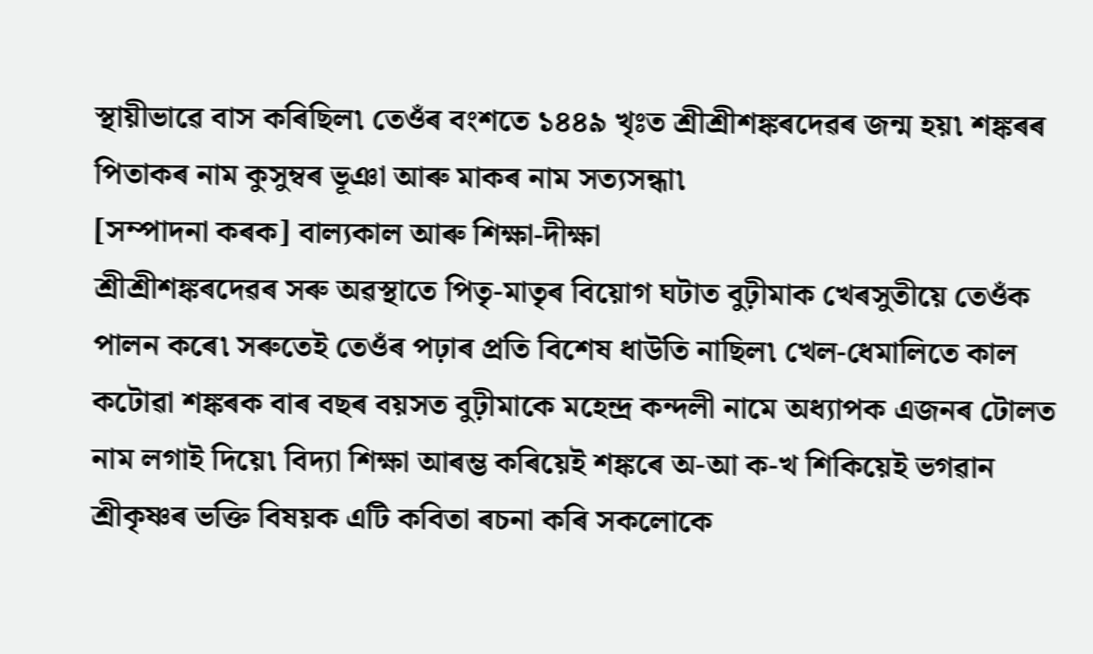স্থায়ীভাৱে বাস কৰিছিল৷ তেওঁৰ বংশতে ১৪৪৯ খৃঃত শ্ৰীশ্ৰীশঙ্কৰদেৱৰ জন্ম হয়৷ শঙ্কৰৰ পিতাকৰ নাম কুসুম্বৰ ভূঞা আৰু মাকৰ নাম সত্যসন্ধা৷
[সম্পাদনা কৰক] বাল্যকাল আৰু শিক্ষা-দীক্ষা
শ্ৰীশ্ৰীশঙ্কৰদেৱৰ সৰু অৱস্থাতে পিতৃ-মাতৃৰ বিয়োগ ঘটাত বুঢ়ীমাক খেৰসুতীয়ে তেওঁক পালন কৰে৷ সৰুতেই তেওঁৰ পঢ়াৰ প্ৰতি বিশেষ ধাউতি নাছিল৷ খেল-ধেমালিতে কাল কটোৱা শঙ্কৰক বাৰ বছৰ বয়সত বুঢ়ীমাকে মহেন্দ্ৰ কন্দলী নামে অধ্যাপক এজনৰ টোলত নাম লগাই দিয়ে৷ বিদ্যা শিক্ষা আৰম্ভ কৰিয়েই শঙ্কৰে অ-আ ক-খ শিকিয়েই ভগৱান শ্ৰীকৃষ্ণৰ ভক্তি বিষয়ক এটি কবিতা ৰচনা কৰি সকলোকে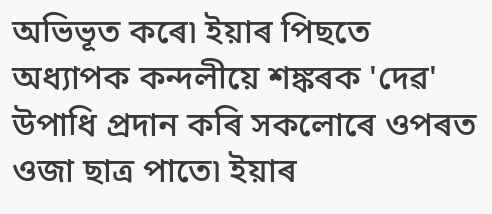অভিভূত কৰে৷ ইয়াৰ পিছতে অধ্যাপক কন্দলীয়ে শঙ্কৰক 'দেৱ' উপাধি প্ৰদান কৰি সকলোৰে ওপৰত ওজা ছাত্ৰ পাতে৷ ইয়াৰ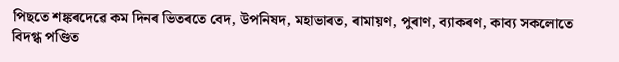পিছতে শঙ্কৰদেৱে কম দিনৰ ভিতৰতে বেদ, উপনিষদ, মহাভাৰত, ৰামায়ণ, পুৰাণ, ব্যাকৰণ, কাব্য সকলোতে বিদগ্ধ পণ্ডিত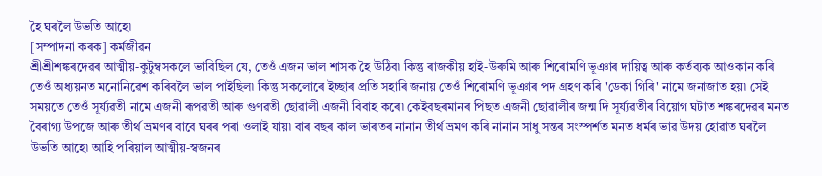হৈ ঘৰলৈ উভতি আহে৷
[সম্পাদনা কৰক] কৰ্মজীৱন
শ্ৰীশ্ৰীশঙ্কৰদেৱৰ আত্মীয়-কুটুম্বসকলে ভাবিছিল যে, তেওঁ এজন ভাল শাসক হৈ উঠিব৷ কিন্তু ৰাজকীয় হাই-উৰুমি আৰু শিৰোমণি ভূঞাৰ দায়িত্ব আৰু কৰ্তব্যক আওকান কৰি তেওঁ অধ্যয়নত মনোনিৱেশ কৰিবলৈ ভাল পাইছিল৷ কিন্তু সকলোৰে ইচ্ছাৰ প্ৰতি সহাৰি জনায় তেওঁ শিৰোমণি ভূঞাৰ পদ গ্ৰহণ কৰি 'ডেকা গিৰি' নামে জনাজাত হয়৷ সেই সময়তে তেওঁ সূৰ্য্যৱতী নামে এজনী ৰূপৱতী আৰু গুণৱতী ছোৱালী এজনী বিবাহ কৰে৷ কেইবছৰমানৰ পিছত এজনী ছোৱালীৰ জন্ম দি সূৰ্য্যৱতীৰ বিয়োগ ঘটাত শঙ্কৰদেৱৰ মনত বৈৰাগ্য উপজে আৰু তীৰ্থ ভ্ৰমণৰ বাবে ঘৰৰ পৰা ওলাই যায়৷ বাৰ বছৰ কাল ভাৰতৰ নানান তীৰ্থ ভ্ৰমণ কৰি নানান সাধু সন্তৰ সংস্পৰ্শত মনত ধৰ্মৰ ভাৱ উদয় হোৱাত ঘৰলৈ উভতি আহে৷ আহি পৰিয়াল আত্মীয়-স্বজনৰ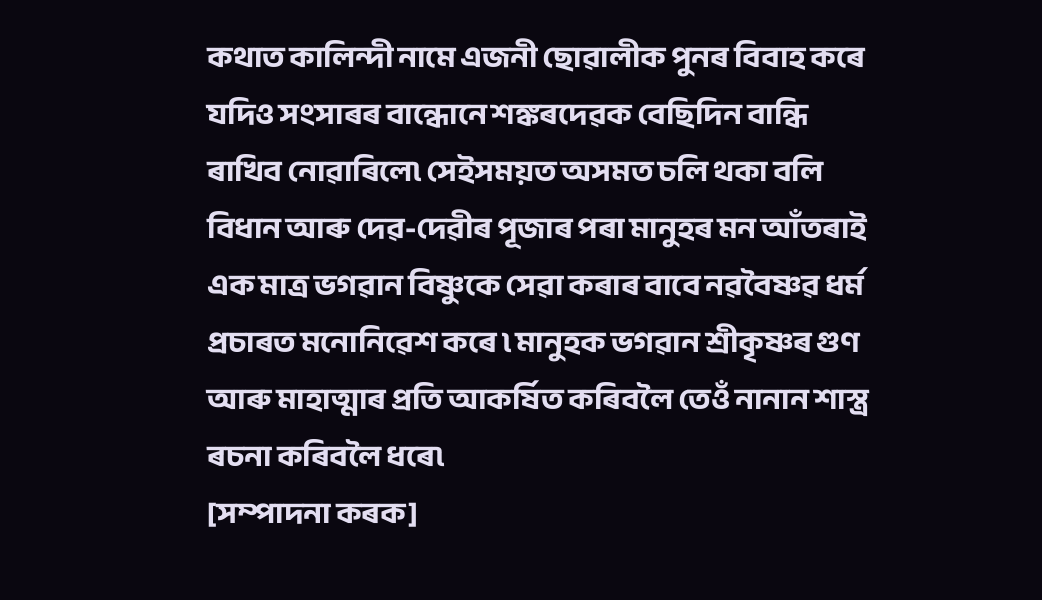কথাত কালিন্দী নামে এজনী ছোৱালীক পুনৰ বিবাহ কৰে যদিও সংসাৰৰ বান্ধোনে শঙ্কৰদেৱক বেছিদিন বান্ধি ৰাখিব নোৱাৰিলে৷ সেইসময়ত অসমত চলি থকা বলি বিধান আৰু দেৱ-দেৱীৰ পূজাৰ পৰা মানুহৰ মন আঁতৰাই এক মাত্ৰ ভগৱান বিষ্ণুকে সেৱা কৰাৰ বাবে নৱবৈষ্ণৱ ধৰ্ম প্ৰচাৰত মনোনিৱেশ কৰে ৷ মানুহক ভগৱান শ্ৰীকৃষ্ণৰ গুণ আৰু মাহাত্মাৰ প্ৰতি আকৰ্ষিত কৰিবলৈ তেওঁ নানান শাস্ত্ৰ ৰচনা কৰিবলৈ ধৰে৷
[সম্পাদনা কৰক]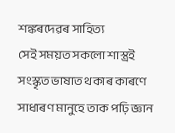শঙ্কৰদেৱৰ সাহিত্য
সেই সময়ত সকলো শাস্ত্ৰই সংস্কৃত ভাষাত থকাৰ কাৰণে সাধাৰণ মানুহে তাক পঢ়ি জ্ঞান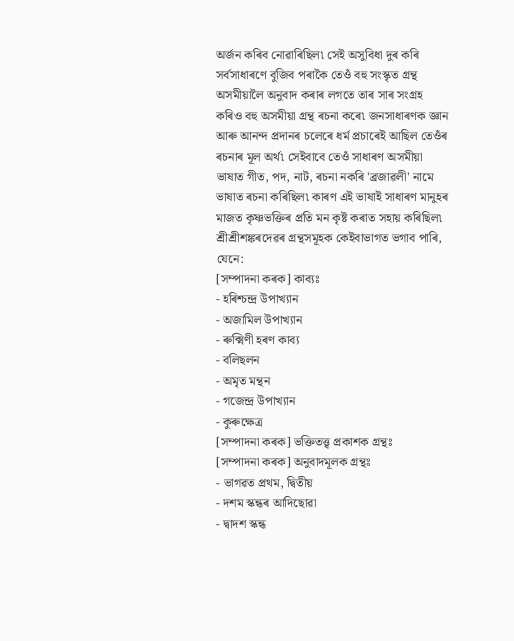অৰ্জন কৰিব নোৱাৰিছিল৷ সেই অসুবিধা দুৰ কৰি সৰ্বসাধাৰণে বুজিব পৰাকৈ তেওঁ বহু সংস্কৃত গ্ৰন্থ অসমীয়ালৈ অনুবাদ কৰাৰ লগতে তাৰ সাৰ সংগ্ৰহ কৰিও বহু অসমীয়া গ্ৰন্থ ৰচনা কৰে৷ জনসাধাৰণক জ্ঞান আৰু আনন্দ প্ৰদানৰ চলেৰে ধৰ্ম প্ৰচাৰেই আছিল তেওঁৰ ৰচনাৰ মূল অৰ্থ৷ সেইবাবে তেওঁ সাধাৰণ অসমীয়া ভাষাত গীত, পদ, নাট, ৰচনা নকৰি 'ব্ৰজাৱলী' নামে ভাষাত ৰচনা কৰিছিল৷ কাৰণ এই ভাষাই সাধাৰণ মানুহৰ মাজত কৃষ্ণভক্তিৰ প্ৰতি মন কৃষ্ট কৰাত সহায় কৰিছিল৷ শ্ৰীশ্ৰীশঙ্কৰদেৱৰ গ্ৰন্থসমূহক কেইবাভাগত ভগাব পাৰি, যেনে:
[সম্পাদনা কৰক] কাব্যঃ
- হৰিশ্চন্দ্ৰ উপাখ্যান
- অজামিল উপাখ্যান
- ৰুক্মিণী হৰণ কাব্য
- বলিছলন
- অমৃত মন্থন
- গজেন্দ্ৰ উপাখ্যান
- কুৰুক্ষেত্ৰ
[সম্পাদনা কৰক] ভক্তিতত্ত্ব প্ৰকাশক গ্ৰন্থঃ
[সম্পাদনা কৰক] অনুবাদমূলক গ্ৰন্থঃ
- ভাগৱত প্ৰথম, দ্বিতীয়
- দশম স্কন্ধৰ আদিছোৱা
- দ্বাদশ স্কন্ধ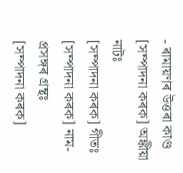- ৰামায়ণৰ উত্তৰা কাণ্ড
[সম্পাদনা কৰক] অঙ্কীয়া নাটঃ
[সম্পাদনা কৰক] গীতঃ
[সম্পাদনা কৰক] নাম-প্ৰসঙ্গৰ গ্ৰন্থঃ
[সম্পাদনা কৰক]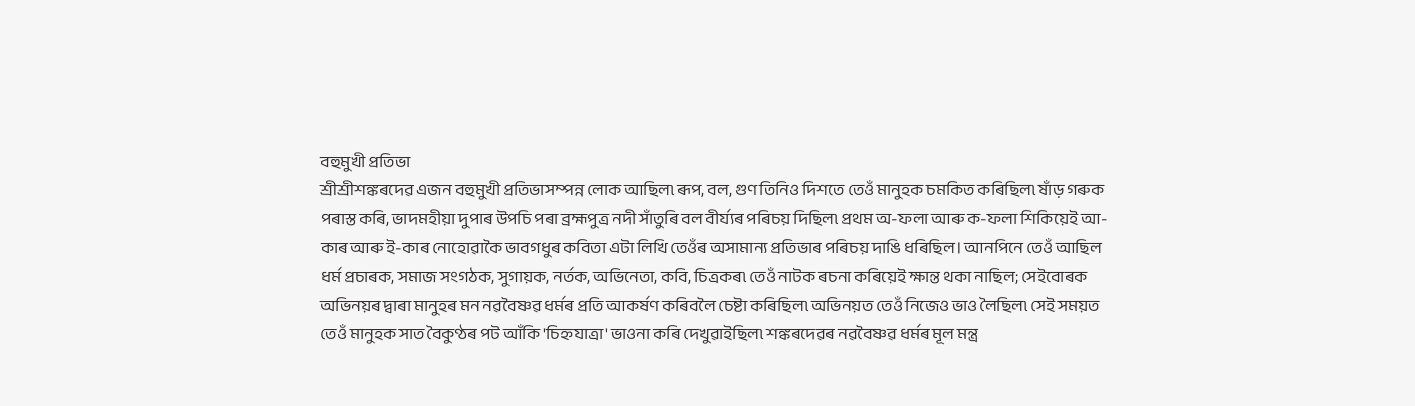বহুমুখী প্ৰতিভা
শ্ৰীশ্ৰীশঙ্কৰদেৱ এজন বহুমুখী প্ৰতিভাসম্পন্ন লোক আছিল৷ ৰূপ, বল, গুণ তিনিও দিশতে তেওঁ মানুহক চমকিত কৰিছিল৷ ষাঁড় গৰুক পৰাস্ত কৰি, ভাদমহীয়া দুপাৰ উপচি পৰা ব্ৰহ্মপুত্ৰ নদী সাঁতুৰি বল বীৰ্য্যৰ পৰিচয় দিছিল৷ প্ৰথম অ-ফলা আৰু ক-ফলা শিকিয়েই আ-কাৰ আৰু ই-কাৰ নোহোৱাকৈ ভাবগধুৰ কবিতা এটা লিখি তেওঁৰ অসামান্য প্ৰতিভাৰ পৰিচয় দাঙি ধৰিছিল। আনপিনে তেওঁ আছিল ধৰ্ম প্ৰচাৰক, সমাজ সংগঠক, সুগায়ক, নৰ্তক, অভিনেতা, কবি, চিত্ৰকৰ৷ তেওঁ নাটক ৰচনা কৰিয়েই ক্ষান্ত থকা নাছিল; সেইবোৰক অভিনয়ৰ দ্বাৰা মানুহৰ মন নৱবৈষ্ণৱ ধৰ্মৰ প্ৰতি আকৰ্ষণ কৰিবলৈ চেষ্টা কৰিছিল৷ অভিনয়ত তেওঁ নিজেও ভাও লৈছিল৷ সেই সময়ত তেওঁ মানুহক সাত বৈকুণ্ঠৰ পট আঁকি 'চিহ্নযাত্ৰা' ভাওনা কৰি দেখুৱাইছিল৷ শঙ্কৰদেৱৰ নৱবৈষ্ণৱ ধৰ্মৰ মূল মন্ত্ৰ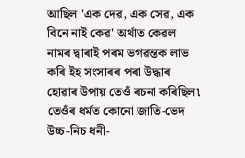আছিল 'এক দেৱ, এক সেৱ, এক বিনে নাই কেৱ' অৰ্থাত কেৱল নামৰ দ্বাৰাই পৰম ভগৱন্তক লাভ কৰি ইহ সংসাৰৰ পৰা উদ্ধাৰ হোৱাৰ উপায় তেওঁ ৰচনা কৰিছিল৷ তেওঁৰ ধৰ্মত কোনো জাতি-ভেদ উচ্চ-নিচ ধনী-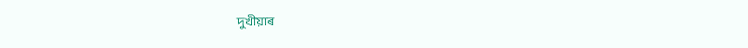দুখীয়াৰ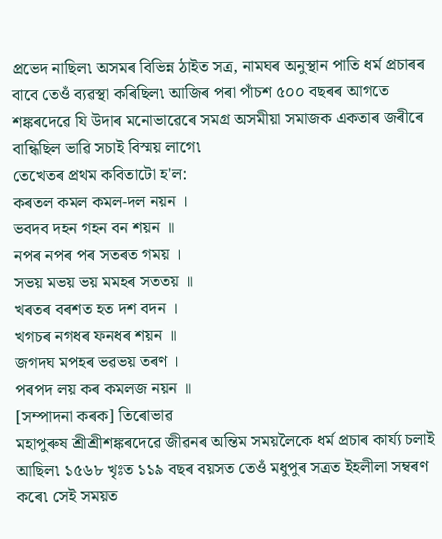প্ৰভেদ নাছিল৷ অসমৰ বিভিন্ন ঠাইত সত্ৰ, নামঘৰ অনুস্থান পাতি ধৰ্ম প্ৰচাৰৰ বাবে তেওঁ ব্যৱস্থা কৰিছিল৷ আজিৰ পৰা পাঁচশ ৫০০ বছৰৰ আগতে শঙ্কৰদেৱে যি উদাৰ মনোভাৱেৰে সমগ্ৰ অসমীয়া সমাজক একতাৰ জৰীৰে বান্ধিছিল ভাৱি সচাই বিস্ময় লাগে৷
তেখেতৰ প্ৰথম কবিতাটো হ'ল:
কৰতল কমল কমল-দল নয়ন ।
ভবদব দহন গহন বন শয়ন ॥
নপৰ নপৰ পৰ সতৰত গময় ।
সভয় মভয় ভয় মমহৰ সততয় ॥
খৰতৰ বৰশত হত দশ বদন ।
খগচৰ নগধৰ ফনধৰ শয়ন ॥
জগদঘ মপহৰ ভৱভয় তৰণ ।
পৰপদ লয় কৰ কমলজ নয়ন ॥
[সম্পাদনা কৰক] তিৰোভাৱ
মহাপুৰুষ শ্ৰীশ্ৰীশঙ্কৰদেৱে জীৱনৰ অন্তিম সময়লৈকে ধৰ্ম প্ৰচাৰ কাৰ্য্য চলাই আছিল৷ ১৫৬৮ খৃঃত ১১৯ বছৰ বয়সত তেওঁ মধুপুৰ সত্ৰত ইহলীলা সম্বৰণ কৰে৷ সেই সময়ত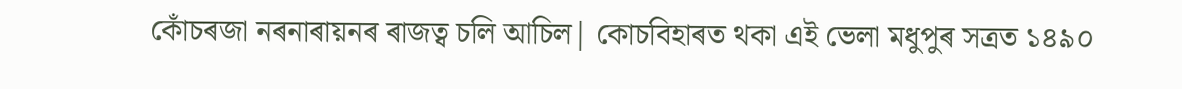কোঁচৰজা নৰনাৰায়নৰ ৰাজত্ব চলি আচিল| কোচবিহাৰত থকা এই ভেলা মধুপুৰ সত্ৰত ১৪৯০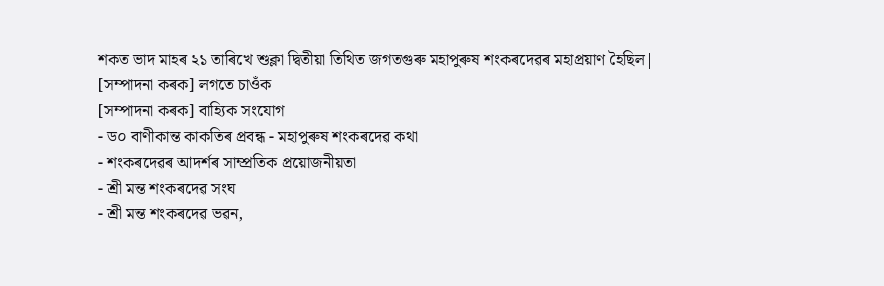শকত ভাদ মাহৰ ২১ তাৰিখে শুক্লা দ্বিতীয়া তিথিত জগতগুৰু মহাপুৰুষ শংকৰদেৱৰ মহাপ্ৰয়াণ হৈছিল|
[সম্পাদনা কৰক] লগতে চাওঁক
[সম্পাদনা কৰক] বাহ্যিক সংযোগ
- ড০ বাণীকান্ত কাকতিৰ প্ৰবন্ধ - মহাপুৰুষ শংকৰদেৱ কথা
- শংকৰদেৱৰ আদৰ্শৰ সাম্প্ৰতিক প্ৰয়োজনীয়তা
- শ্ৰী মন্ত শংকৰদেৱ সংঘ
- শ্ৰী মন্ত শংকৰদেৱ ভৱন,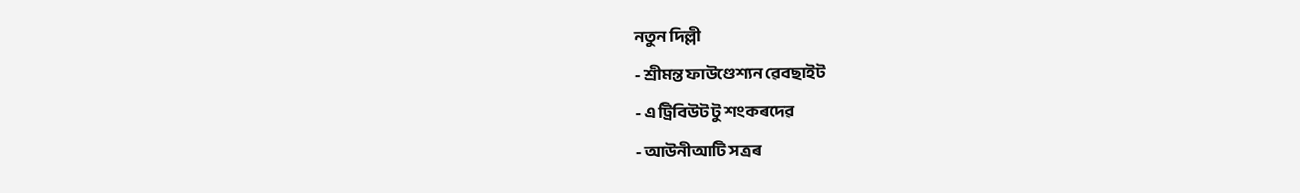নতুন দিল্লী
- শ্ৰীমন্ত ফাউণ্ডেশ্যন ৱেবছাইট
- এ ট্ৰিবিউট টু শংকৰদেৱ
- আউনীআটি সত্ৰৰ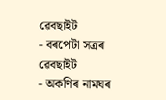ৱেবছাইট
- বৰপেটা সত্ৰৰ ৱেবছাইট
- অকণিৰ নামঘৰ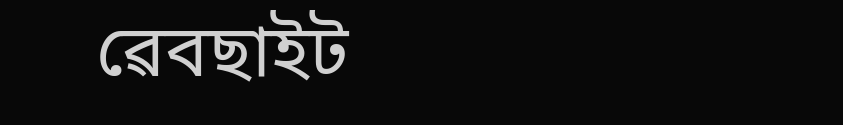ৱেবছাইট